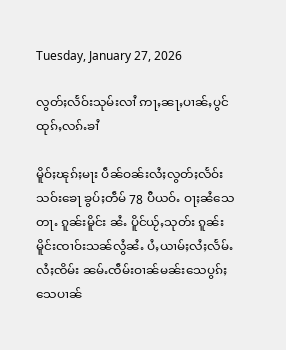Tuesday, January 27, 2026

လွတ်ႈလႅဝ်းသုမ်းလၢႆ ဢႃႇၼႃႇပၢၼ်ႇပွင်ထုၵ်ႇလၵ်ႉၶၢႆ

မိူဝ်ႈၽုၵ်ႈမႃး ပဵၼ်ဝၼ်းလႆႈလွတ်ႈလႅဝ်းသဝ်းၶေႃ ၶွပ်ႈတဵမ် 78 ပီယဝ်ႉ ဝႃႈၼႆသေတႃႉ ၵူၼ်းမိူင်း ၼႆႉ ပိူင်ယႂ်ႇသုတ်း ၵူၼ်းမိူင်းၸၢဝ်းသၼ်လွႆၼႆႉ ပႆႇယၢမ်ႈလႆႈလႅမ်ႉလႆႈၸိမ်း ၼမ်ႉၸဵမ်းဝၢၼ်မၼ်းသေပွၵ်ႈသေပၢၼ်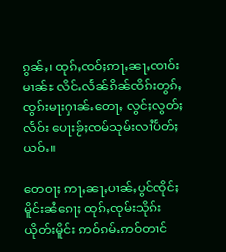ၵွၼ်ႇ၊ ထုၵ်ႇၸဝ်ႈဢႃႇၼႃႇၸၢဝ်းမၢၼ်ႊ လိင်ႉလႅၼ်ၵိၼ်ၸိၵ်းတွၵ်ႇၸွၵ်းမႃးႁၢၼ်ႉတေႃႇ လွင်ႈလွတ်ႈလႅဝ်း ပေႃးၶႂ်ႈၸမ်သုမ်းလၢႆပႅတ်ႈယဝ်ႉ။

တေဝႃႈ ဢႃႇၼႃႇပၢၼ်ႇပွင်ၸိုင်ႈမိူင်းၼႆၵေႃႈ ထုၵ်ႇၸုမ်းသိုၵ်းယိုတ်းမိူင်း ဢဝ်ၵမ်ႉဢဝ်တၢင်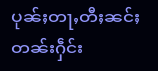ပုၼ်ႈတႃႇတီႈၼင်ႈတၼ်းႁဵင်း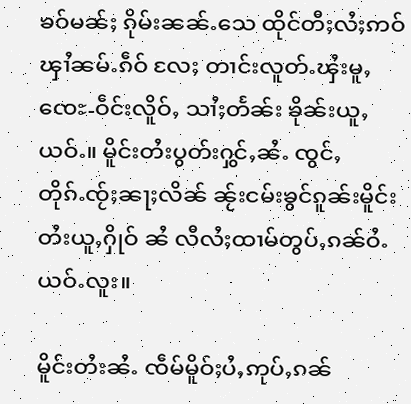ၶဝ်မၼ်ႈ ၵိုမ်းၼၼ်ႉသေ ထိုင်တီႈလႆႈဢဝ်ၾၢႆၼမ်ႉၵဵဝ် လႄႈ တၢင်းလူတ်ႉၾႆးမူႇၸေႊ-ဝဵင်းလိူဝ်ႇ သၢႆႈတႅၼ်း ၶိုၼ်းယူႇယဝ်ႉ။ မိူင်းတႆးပွတ်းႁွင်ႇၼႆႉ ၸွင်ႇတိုၵ်ႉၸႂ်ႈၼႃႈလိၼ် ၼႂ်းငမ်းၶွင်ၵူၼ်းမိူင်းတႆးယူႇႁိုဝ် ၼႆ လီလႆႈထၢမ်တွပ်ႇၵၼ်ဝႆႉယဝ်ႉလူး။

မိူင်းတႆးၼႆႉ ၸဵမ်မိူဝ်ႈပႆႇဢုပ်ႇၵၼ်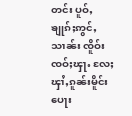တင်း ပူဝ်ႇၶျုၵ်ႈဢွင်ႇသၢၼ်း ၸိူဝ်းၸဝ်ႈၾႃႉ လႄႈ ၾၢႆႇၵူၼ်းမိူင်း ပေႃး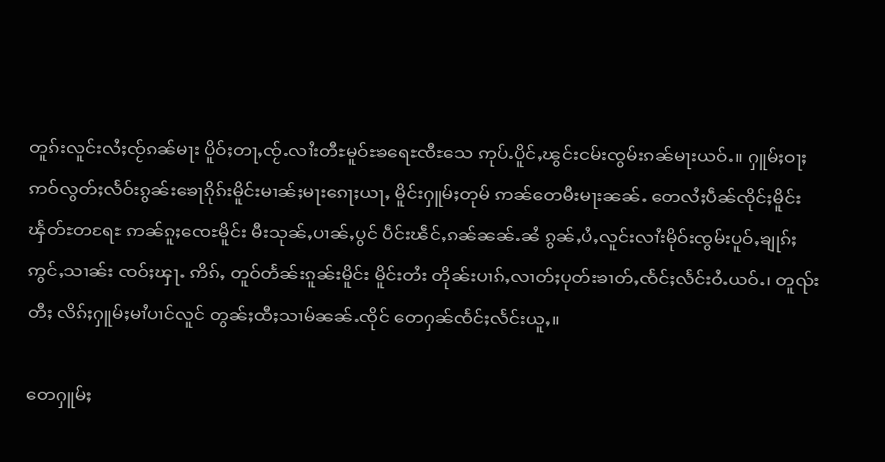တူၵ်းလူင်းလႆႈၸႂ်ၵၼ်မႃး ပိူဝ်ႈတႃႇၸႂ်ႉလၢႆးတီႊမူဝ်ႊၶရေႊၸီႊသေ ဢုပ်ႉပိူင်ႇၽွင်းငမ်းၸွမ်းၵၼ်မႃးယဝ်ႉ။ ႁူမ်ႈဝႃႈ ဢဝ်လွတ်ႈလႅဝ်းၵွၼ်းၶေႃၵိုၵ်းမိူင်းမၢၼ်ႈမႃးၵေႃႈယႃႇ မိူင်းႁူမ်ႈတုမ် ဢၼ်တေမီးမႃးၼၼ်ႉ တေလႆႈပဵၼ်ၸိုင်ႈမိူင်းၾႅတ်ႊတရႄႊ ဢၼ်ၵူႈၸေႊမိူင်း မီးသုၼ်ႇပၢၼ်ႇပွင် ပဵင်းၽဵင်ႇၵၼ်ၼၼ်ႉၼႆ ၵွၼ်ႇပႆႇလူင်းလၢႆးမိုဝ်းၸွမ်းပူဝ်ႇၶျုၵ်ႈဢွင်ႇသၢၼ်း ၸဝ်ႈၾႃႉ ဢိၵ်ႇ တူဝ်တႅၼ်းၵူၼ်းမိူင်း မိူင်းတႆး တိုၼ်းပၢၵ်ႇလၢတ်ႈပုတ်းၶၢတ်ႇၸႅင်ႈလႅင်းဝႆႉယဝ်ႉ၊ တူၺ်းတီႈ လိၵ်ႈႁူမ်ႈမၢႆပၢင်လူင် တွၼ်ႈထီႈသၢမ်ၼၼ်ႉၸိုင် တေႁၼ်ၸႅင်ႈလႅင်းယူႇ။

တေႁူမ်ႈ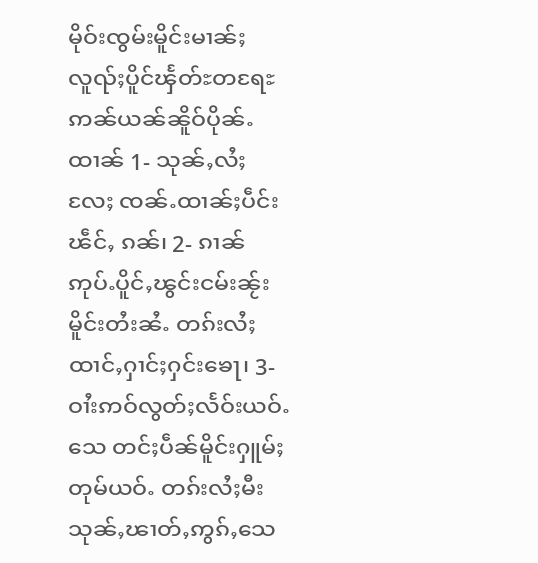မိုဝ်းၸွမ်းမိူင်းမၢၼ်ႈ လူၺ်ႈပိူင်ၾႅတ်ႊတရႄႊ ဢၼ်ယၼ်ၼိူဝ်ပိုၼ်ႉထၢၼ် 1- သုၼ်ႇလႆႈ လႄႈ ၸၼ်ႉထၢၼ်ႈပဵင်းၽဵင်ႇ ၵၼ်၊ 2- ၵၢၼ်ဢုပ်ႉပိူင်ႇၽွင်းငမ်းၼႂ်းမိူင်းတႆးၼႆႉ တၵ်းလႆႈထၢင်ႇႁၢင်ႈႁင်းၶေႃ၊ 3- ဝၢႆးဢဝ်လွတ်ႈလႅဝ်းယဝ်ႉသေ တင်ႈပဵၼ်မိူင်းႁူမ်ႈတုမ်ယဝ်ႉ တၵ်းလႆႈမီးသုၼ်ႇၽၢတ်ႇဢွၵ်ႇသေ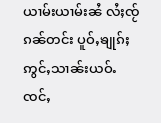ယၢမ်းယၢမ်းၼႆ လႆႈၸႂ်ၵၼ်တင်း ပူဝ်ႇၶျုၵ်ႈဢွင်ႇသၢၼ်းယဝ်ႉ ၸင်ႇ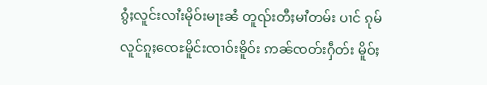ၵွႆႈလူင်းလၢႆးမိုဝ်းမႃးၼႆ တူၺ်းတီႈမၢႆတမ်း ပၢင် ၵုမ်လူင်ၵူႈၸေႊမိူင်းၸၢဝ်းၶိူဝ်း ဢၼ်ၸတ်းႁဵတ်း မိူဝ်ႈ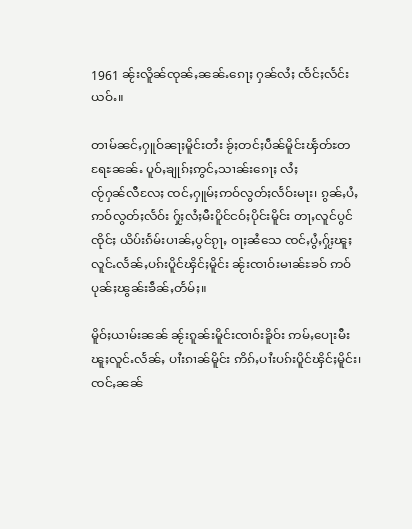1961 ၼႂ်းလိူၼ်ၸုၼ်ႇၼၼ်ႉၵေႃႈ ႁၼ်လႆႈ ၸႅင်ႈလႅင်းယဝ်ႉ။

တၢမ်ၼင်ႇႁူဝ်ၼႃႈမိူင်းတႆး ၶႂ်ႈတင်ႈပဵၼ်မိူင်းၾႅတ်ႊတရႄႊၼၼ်ႉ ပူဝ်ႇၶျုၵ်ႈဢွင်ႇသၢၼ်းၵေႃႈ လႆႈ
ၸႂ်ႁၼ်လီလႄႈ ၸင်ႇႁူမ်ႈဢဝ်လွတ်ႈလႅဝ်းမႃး၊ ၵွၼ်ႇပႆႇဢဝ်လွတ်ႈလႅဝ်း ႁႂ်ႈလႆႈမီးပိူင်ငဝ်ႈပိုင်းမိူင်း တႃႇလူင်ပွင်ၸိုင်ႈ ယိပ်းၵႅမ်းပၢၼ်ႇပွင်ၵႂႃႇ ဝႃႈၼႆသေ ၸင်ႇပွႆႇႁႂ်ႈၽူႈလူင်ႉလႅၼ်ႇပၵ်းပိူင်ၾိင်ႈမိူင်း ၼႂ်းၸၢဝ်းမၢၼ်ႊၶဝ် ဢဝ်ပုၼ်ႈၽွၼ်းၶဵၼ်ႇတႅမ်ႈ။

မိူဝ်ႈယၢမ်းၼၼ် ၼႂ်းၵူၼ်းမိူင်းၸၢဝ်းၶိူဝ်း ဢမ်ႇပေႃးမီး ၽူႈလူင်ႉလႅၼ်ႇ ပၢႆးၵၢၼ်မိူင်း ဢိၵ်ႇပၢႆးပၵ်းပိူင်ၾိင်ႈမိူင်း၊ ၸင်ႇၼၼ်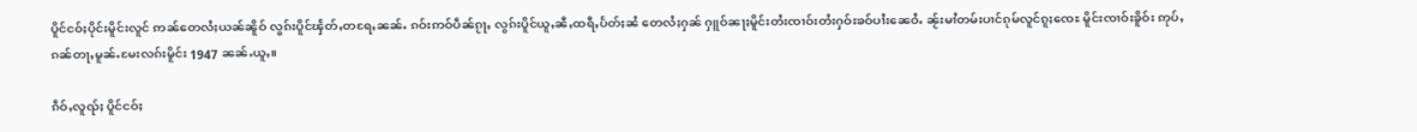ပိူင်ငဝ်ႈပိုင်းမိူင်းလူင် ဢၼ်တေလႆႈယၼ်ၼိူဝ် လွၵ်းပိူင်ၾႅတ်ႇတရႄႇၼၼ်ႉ ၵဝ်းဢဝ်ပဵၼ်ၵႂႃႇ လွၵ်းပိူင်ယူႇၼီႇထရီႇပႅတ်ႈၼႆ တေလႆႈႁၼ် ႁူဝ်ၼႃႈမိူင်းတႆးၸၢဝ်းတႆးႁဝ်းၶဝ်ပၢႆးၼေဝႆႉ ၼႂ်းမၢႆတမ်းပၢင်ၵုမ်လူင်ၵူႈၸေႊ မိူင်းၸၢဝ်းၶိူဝ်း ဢုပ်ႇၵၼ်တႃႇမူၼ်ႉမႄးလၵ်းမိူင်း 1947 ၼၼ်ႉယူႇ။

ၵဵဝ်ႇလူၺ်ႈ ပိူင်ငဝ်ႈ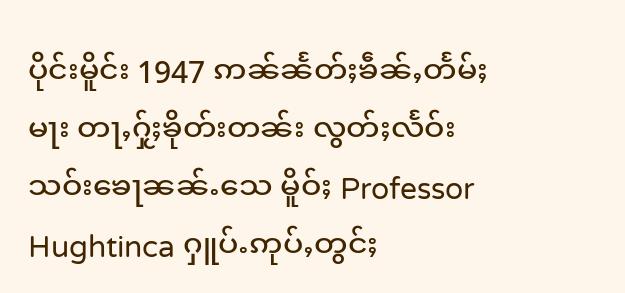ပိုင်းမိူင်း 1947 ဢၼ်ၼႅတ်ႈၶဵၼ်ႇတႅမ်ႈမႃး တႃႇႁႂ်ႈၶိုတ်းတၼ်း လွတ်ႈလႅဝ်းသဝ်းၶေႃၼၼ်ႉသေ မိူဝ်ႈ Professor Hughtinca ႁူပ်ႉဢုပ်ႇတွင်ႈ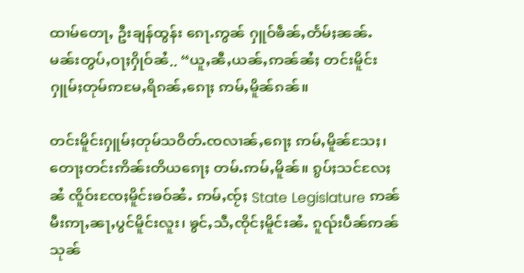ထၢမ်တေႃႇ ဦးချန်ထွန်း ၵေႃႉဢွၼ် ႁူဝ်ၶဵၼ်ႇတႅမ်ႈၼၼ်ႉ မၼ်းတွပ်ႇဝႃႈႁိုဝ်ၼႆ.. “ယူႇၼီႇယၼ်ႇဢၼ်ၼႆႈ တင်းမိူင်းႁူမ်ႈတုမ်ဢမႄႇရိၵၼ်ႇၵေႃႈ ဢမ်ႇမိူၼ်ၵၼ်။

တင်းမိူင်းႁူမ်ႈတုမ်သဝိတ်ႉၸလၢၼ်ႇၵေႃႈ ဢမ်ႇမိူၼ်သႄႈ၊ တေႃႈတင်းဢိၼ်းတိယၵေႃႈ တမ်ႉဢမ်ႇမိူၼ်။ ၵွပ်ႈသင်လႄႈၼႆ ၸိူဝ်းၸႄႈမိူင်းၶဝ်ၼႆႉ ဢမ်ႇၸႂ်ႈ State Legislature ဢၼ်မီးဢႃႇၼႃႇပွင်မိူင်းလူး၊ ၶွင်ႇသီႇၸိုင်ႈမိူင်းၼႆႉ ၵူၺ်းပဵၼ်ဢၼ်သုၼ်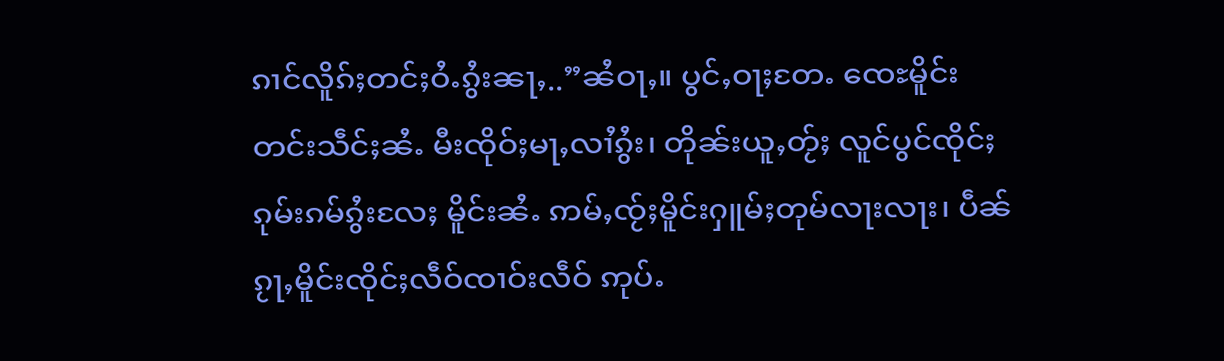ၵၢင်လိူၵ်ႈတင်ႈဝႆႉၵွႆးၼႃႇ..”ၼႆဝႃႇ။ ပွင်ႇဝႃႈတႄႉ ၸေႊမိူင်းတင်းသဵင်ႈၼႆႉ မီးၸိုဝ်ႈမႃႇလၢႆၵွႆး၊ တိုၼ်းယူႇတႂ်ႈ လူင်ပွင်ၸိုင်ႈၵုမ်းၵမ်ၵွႆးလႄႈ မိူင်းၼႆႉ ဢမ်ႇၸႂ်ႈမိူင်းႁူမ်ႈတုမ်လႃးလႃး၊ ပဵၼ်ၵႂႃႇမိူင်းၸိုင်ႈလဵဝ်ၸၢဝ်းလဵဝ် ဢုပ်ႉ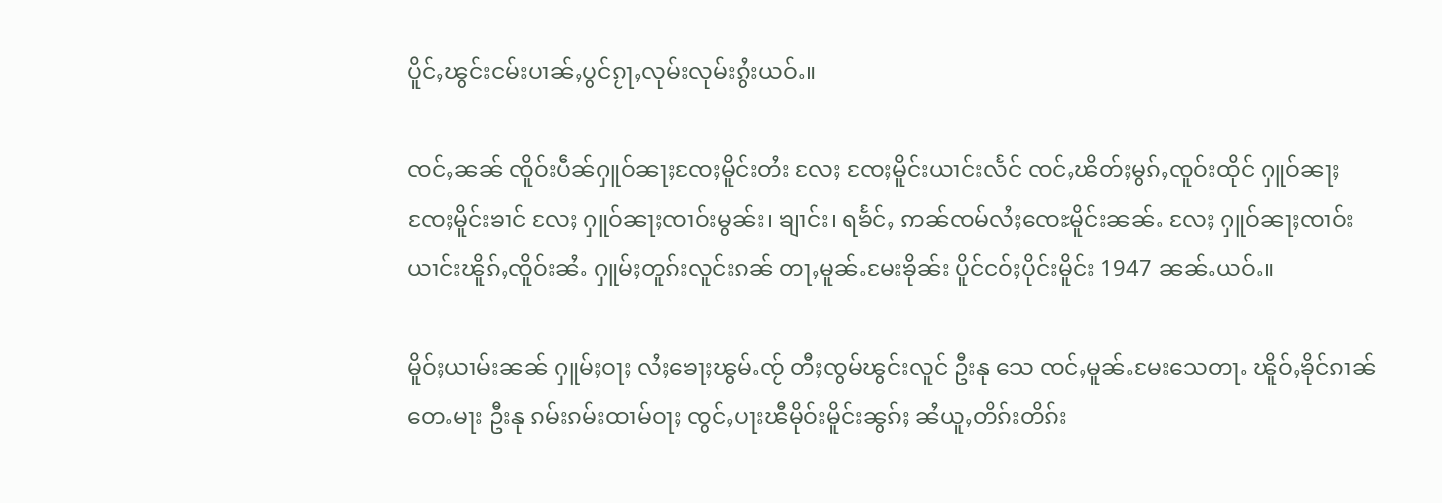ပိူင်ႇၽွင်းငမ်းပၢၼ်ႇပွင်ၵႂႃႇလုမ်းလုမ်းၵွႆးယဝ်ႉ။

ၸင်ႇၼၼ် ၸိူဝ်းပဵၼ်ႁူဝ်ၼႃႈၸႄႈမိူင်းတႆး လႄႈ ၸႄႈမိူင်းယၢင်းလႅင် ၸင်ႇၽိတ်ႈမွၵ်ႇၸူဝ်းထိုင် ႁူဝ်ၼႃႈၸႄႈမိူင်းၶၢင် လႄႈ ႁူဝ်ၼႃႈၸၢဝ်းမွၼ်း၊ ၶျၢင်း၊ ရၶႅင်ႇ ဢၼ်ၸမ်လႆႈၸေႊမိူင်းၼၼ်ႉ လႄႈ ႁူဝ်ၼႃႈၸၢဝ်းယၢင်းၽိူၵ်ႇၸိူဝ်းၼႆႉ ႁူမ်ႈတူၵ်းလူင်းၵၼ် တႃႇမူၼ်ႉမႄးၶိုၼ်း ပိူင်ငဝ်ႈပိုင်းမိူင်း 1947 ၼၼ်ႉယဝ်ႉ။

မိူဝ်ႈယၢမ်းၼၼ် ႁူမ်ႈဝႃႈ လႆႈၶေႃႈၽွမ်ႉၸႂ် တီႈၸွမ်ၽွင်းလူင် ဦးနု သေ ၸင်ႇမူၼ်ႉမႄးသေတႃႉ ၽိူဝ်ႇၶိုင်ၵၢၼ်တေႉမႃး ဦးနု ၵမ်းၵမ်းထၢမ်ဝႃႈ ၸွင်ႇပႃးၽီမိုဝ်းမိူင်းၼွၵ်ႈ ၼႆယူႇတိၵ်းတိၵ်း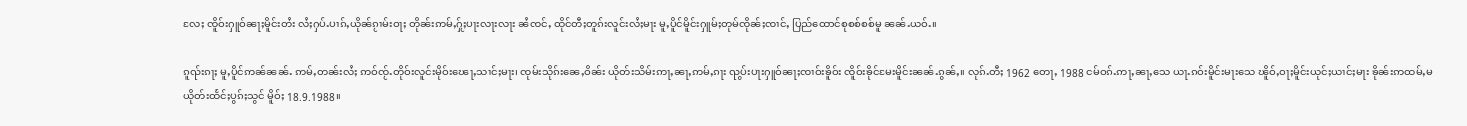လႄႈ ၸိူဝ်းႁူဝ်ၼႃႈမိူင်းတႆး လႆႈႁပ်ႉပၢၵ်ႇယိုၼ်ၵႂၢမ်းဝႃႈ တိုၼ်းဢမ်ႇႁႂ်ႈပႃးလႃးလႃး ၼႆၸင်ႇ ထိုင်တီႈတူၵ်းလူင်းလႆႈမႃး မူႇပိူင်မိူင်းႁူမ်ႈတုမ်ၸိုၼ်ႈၸၢင်ႇ ပြည်ထောင်စုစစ်စစ်မူ ၼၼ်ႉယဝ်ႉ။

ၵူၺ်းၵႃႈ မူႇပိူင်ဢၼ်ၼၼ်ႉ ဢမ်ႇတၼ်းလႆႈ ဢဝ်ၸႂ်ႉတိုဝ်းလူင်းမိုဝ်းၽေႃႇသၢင်ႈမႃး၊ ၸုမ်းသိုၵ်းၼေႇဝိၼ်း ယိုတ်းသိမ်းဢႃႇၼႃႇဢမ်ႇၵႃး ၺွပ်းပႃးႁူဝ်ၼႃႈၸၢဝ်းၶိူဝ်း ၸိူဝ်းၶိုင်မႄးမိူင်းၼၼ်ႉၵွၼ်ႇ။ လုၵ်ႉတီႈ 1962 တေႃႇ 1988 ငမ်ဝၵ်ႉဢႃႇၼႃႇသေ ယႃႉၵဝ်းမိူင်းမႃးသေ ၽိူဝ်ႇဝႃႈမိူင်းယုင်ႈယၢင်ႈမႃး ၶိုၼ်းဢထမ်ႇမ ယိုတ်းထႅင်ႈပွၵ်ႈသွင် မိူဝ်ႈ 18.9.1988။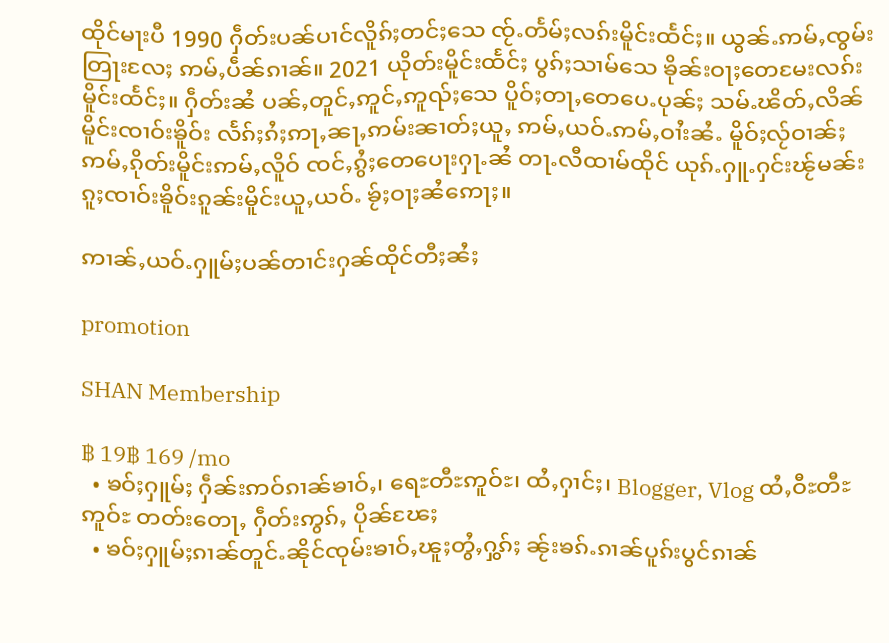ထိုင်မႃးပီ 1990 ႁဵတ်းပၼ်ပၢင်လိူၵ်ႈတင်ႈသေ ၸႂ်ႉတႅမ်ႈလၵ်းမိူင်းထႅင်ႈ။ ယွၼ်ႉဢမ်ႇၸွမ်းတြႃးလႄႈ ဢမ်ႇပဵၼ်ၵၢၼ်။ 2021 ယိုတ်းမိူင်းထႅင်ႈ ပွၵ်ႈသၢမ်သေ ၶိုၼ်းဝႃႈတေမႄးလၵ်းမိူင်းထႅင်ႈ။ ႁဵတ်းၼႆ ပၼ်ႇတူင်ႇဢူင်ႇဢူၺ်ႈသေ ပိူဝ်ႈတႃႇတေပေႉပုၼ်ႈ သမ်ႉၽိတ်ႇလိၼ်မိူင်းၸၢဝ်းၶိူဝ်း လႅၵ်ႈၵႆႈဢႃႇၼႃႇဢမ်းၼၢတ်ႈယူႇ ဢမ်ႇယဝ်ႉဢမ်ႇဝၢႆးၼႆႉ မိူဝ်ႈလႂ်ဝၢၼ်ႈဢမ်ႇၵိုတ်းမိူင်းဢမ်ႇလိူဝ် ၸင်ႇၵွႆႈတေပေႃးႁႃႉၼႆ တႃႉလီထၢမ်ထိုင် ယုၵ်ႉႁူႉႁင်းၽႂ်မၼ်း ၵူႈၸၢဝ်းၶိူဝ်းၵူၼ်းမိူင်းယူႇယဝ်ႉ ၶႂ်ႈဝႃႈၼႆဢေႃႈ။

ဢၢၼ်ႇယဝ်ႉႁူမ်ႈပၼ်တၢင်းႁၼ်ထိုင်တီႈၼႆႈ

promotion

SHAN Membership

฿ 19฿ 169 /mo
  • ၶဝ်ႈႁူမ်ႈ ႁဵၼ်းဢဝ်ၵၢၼ်ၶၢဝ်ႇ၊ ရေႊတီႊဢူဝ်ႊ၊ ထႆႇႁၢင်ႈ၊ Blogger, Vlog ထႆႇဝီႊတီႊဢူဝ်ႊ တတ်းတေႃႇ ႁဵတ်းဢွၵ်ႇ ပိုၼ်ၽႄႈ
  • ၶဝ်ႈႁူမ်ႈၵၢၼ်တူင်ႉၼိုင်ၸုမ်းၶၢဝ်ႇၽူႈတွႆႇႁွၵ်ႈ ၼႂ်းၶၵ်ႉၵၢၼ်ပူၵ်းပွင်ၵၢၼ်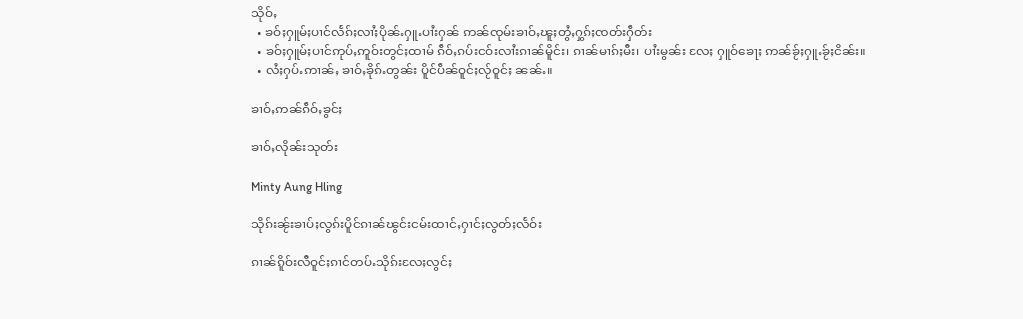သိုဝ်ႇ
  • ၶဝ်ႈႁူမ်ႈပၢင်လႅၵ်ႈလၢႆႈပိုၼ်ႉႁူႉပၢႆးႁၼ် ဢၼ်ၸုမ်းၶၢဝ်ႇၽူႈတွႆႇႁွၵ်ႈၸတ်းႁဵတ်း
  • ၶဝ်ႈႁူမ်ႈပၢင်ဢုပ်ႇဢူဝ်းတွင်ႈထၢမ် ၵဵဝ်ႇၵပ်းငဝ်းလၢႆးၵၢၼ်မိူင်း၊ ၵၢၼ်မၢၵ်ႈမီး၊ ပၢႆးမွၼ်း လႄႈ ႁူဝ်ၶေႃႈ ဢၼ်ၶႂ်ႈႁူႉၶႂ်ႈငိၼ်း။
  • လႆႈႁပ်ႉဢၢၼ်ႇ ၶၢဝ်ႇၶိုၵ်ႉတွၼ်း ပိူင်ပဵၼ်ဝူင်ႈလႂ်ဝူင်ႈ ၼၼ်ႉ။

ၶၢဝ်ႇဢၼ်ၵဵဝ်ႇၶွင်ႈ

ၶၢဝ်ႇလိုၼ်းသုတ်း

Minty Aung Hling

သိုၵ်းၼႂ်းၶၢပ်ႈလွၵ်းပိူင်ၵၢၼ်ၽွင်းငမ်းထၢင်ႇႁၢင်ႈလွတ်ႈလႅဝ်း

ၵၢၼ်ၵိူဝ်းလီဝူင်ႈၵၢင်တပ်ႉသိုၵ်းလႄႈလွင်ႈ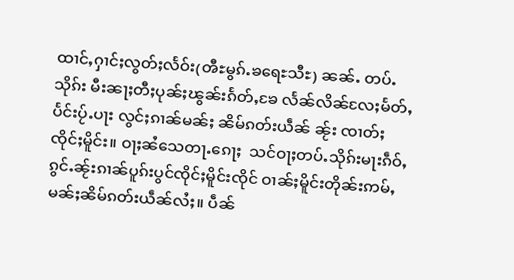ထၢင်ႇႁၢင်ႈလွတ်ႈလႅဝ်း(ၻီႊမွၵ်ႉၶရေႊသီႊ) ၼၼ်ႉ တပ်ႉသိုၵ်း မီးၼႃႈတီႈပုၼ်ႈၽွၼ်းၵႅတ်ႇၶႄ လႅၼ်လိၼ်လႄႈမႅတ်ႇပႅင်းပႂ်ႉပႃး လွင်ႈၵၢၼ်မၼ်ႈ ၼိမ်ၵတ်းယဵၼ် ၼႂ်း ၸၢတ်ႈၸိုင်ႈမိူင်း။ ဝႃႈၼႆသေတႃႉၵေႃႈ  သင်ဝႃႈတပ်ႉသိုၵ်းမႃးၵဵဝ်ႇၵွင်ႉၼႂ်းၵၢၼ်ပူၵ်းပွင်ၸိုင်ႈမိူင်းၸိုင် ဝၢၼ်ႈမိူင်းတိုၼ်းဢမ်ႇမၼ်ႈၼိမ်ၵတ်းယဵၼ်လႆႈ။ ပဵၼ်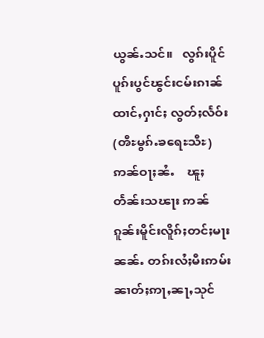ယွၼ်ႉသင်။   လွၵ်းပိူင်ပူၵ်းပွင်ၽွင်းငမ်းၵၢၼ်ထၢင်ႇႁၢင်ႈ လွတ်ႈလႅဝ်း(ၻီႊမွၵ်ႉၶရေႊသီႊ) ဢၼ်ဝႃႈၼႆႉ    ၽူႈတႅၼ်းသၽႃး ဢၼ်ၵူၼ်းမိူင်းလိူၵ်ႈတင်ႈမႃးၼၼ်ႉ တၵ်းလႆႈမီးဢမ်းၼၢတ်ႈဢႃႇၼႃႇသုင်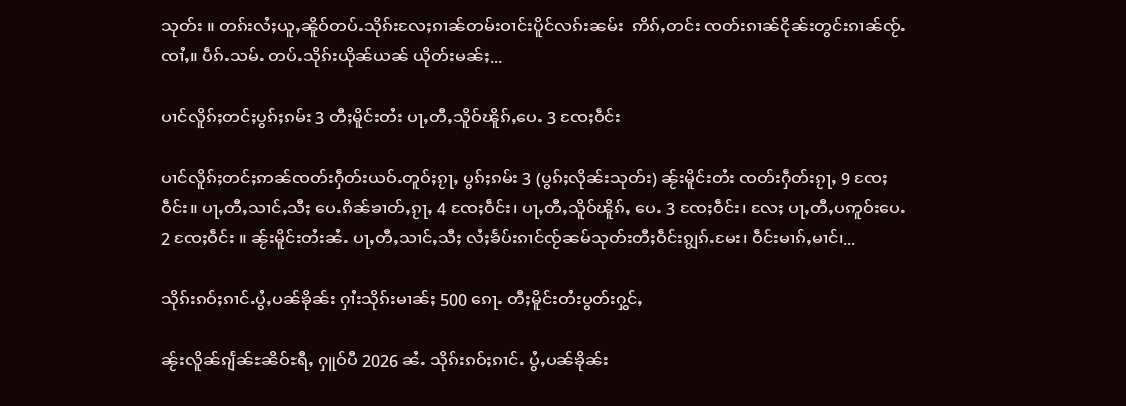သုတ်း ။ တၵ်းလႆႈယူႇၼိူဝ်တပ်ႉသိုၵ်းလႄႈၵၢၼ်တမ်းဝၢင်းပိူင်လၵ်းၼမ်း  ဢိၵ်ႇတင်း ၸတ်းၵၢၼ်ငိုၼ်းတွင်းၵၢၼ်ၸႂ်ႉၸၢႆႇ။ ပဵၵ်ႉသမ်ႉ တပ်ႉသိုၵ်းယိုၼ်ယၼ် ယိုတ်းမၼ်ႈ...

ပၢင်လိူၵ်ႈတင်ႈပွၵ်ႈၵမ်း 3 တီႈမိူင်းတႆး ပႃႇတီႇသိူဝ်ၽိူၵ်ႇပေႉ 3 ၸႄႈဝဵင်း

ပၢင်လိူၵ်ႈတင်ႈဢၼ်ၸတ်းႁဵတ်းယဝ်ႉတူဝ်ႈၵႂႃႇ ပွၵ်ႈၵမ်း 3 (ပွၵ်ႈလိုၼ်းသုတ်း) ၼႂ်းမိူင်းတႆး ၸတ်းႁဵတ်းၵႂႃႇ 9 ၸႄႈဝဵင်း။ ပႃႇတီႇသၢင်ႇသီႈ ပေႉၵိၼ်ၶၢတ်ႇၵႂႃႇ 4 ၸႄႈဝဵင်း၊ ပႃႇတီႇသိူဝ်ၽိူၵ်ႇ ပေႉ 3 ၸႄႈဝဵင်း၊ လႄႈ ပႃႇတီႇပဢူဝ်းပေႉ 2 ၸႄႈဝဵင်း ။ ၼႂ်းမိူင်းတႆးၼႆႉ ပႃႇတီႇသၢင်ႇသီႈ လႆႈၶႅပ်းၵၢင်ၸႂ်ၼမ်သုတ်းတီႈဝဵင်းၵျွၵ်ႉမႄး၊ ဝဵင်းမၢၵ်ႇမၢင်၊...

သိုၵ်းၵဝ်ႈၵၢင်ႉပွႆႇပၼ်ၶိုၼ်း ႁၢႆးသိုၵ်းမၢၼ်ႈ 500 ၵေႃႉ တီႈမိူင်းတႆးပွတ်းႁွင်ႇ

ၼႂ်းလိူၼ်ၵျႅၼ်ႊၼိဝ်ႊရီႇ ႁူဝ်ပီ 2026 ၼႆႉ သိုၵ်းၵဝ်ႈၵၢင်ႉ ပွႆႇပၼ်ၶိုၼ်း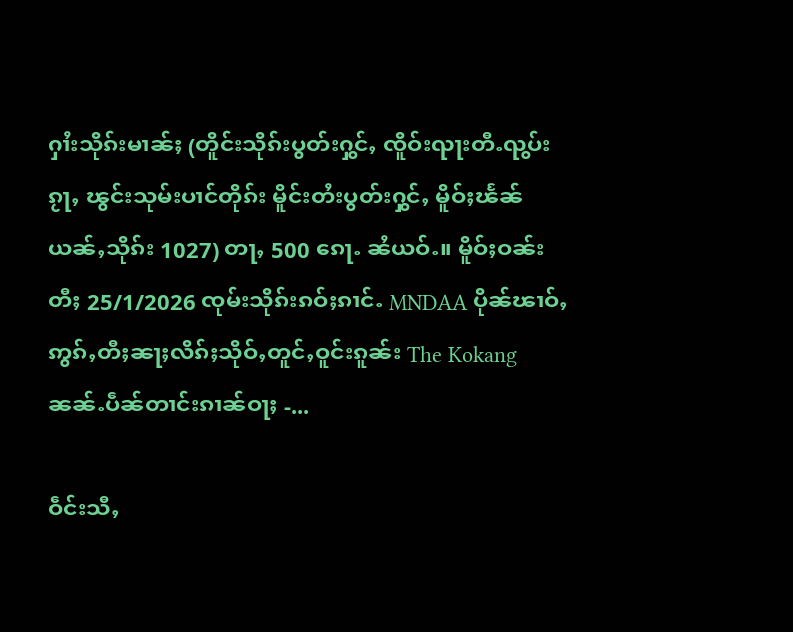ႁၢႆးသိုၵ်းမၢၼ်ႈ (တိူင်းသိုၵ်းပွတ်းႁွင်ႇ ၸိူဝ်းၺႃးတီႉၺွပ်းၵႂႃႇ ၽွင်းသုမ်းပၢင်တိုၵ်း မိူင်းတႆးပွတ်းႁွင်ႇ မိူဝ်ႈၽႅၼ်ယၼ်ႇသိုၵ်း 1027) တႃႇ 500 ၵေႃႉ ၼႆယဝ်ႉ။ မိူဝ်ႈဝၼ်းတီႈ 25/1/2026 ၸုမ်းသိုၵ်းၵဝ်ႈၵၢင်ႉ MNDAA ပိုၼ်ၽၢဝ်ႇဢွၵ်ႇတီႈၼႃႈလိၵ်ႈသိုဝ်ႇတူင်ႇဝူင်းၵူၼ်း The Kokang ၼၼ်ႉပဵၼ်တၢင်းၵၢၼ်ဝႃႈ -...

ဝဵင်းသီႇ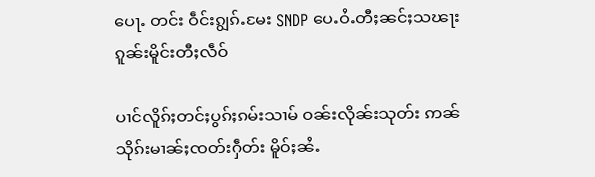ပေႃႉ တင်း ဝဵင်းၵျွၵ်ႉမႄး SNDP ပေႉဝႆႉတီႈၼင်ႈသၽႃးၵူၼ်းမိူင်းတီႈလဵဝ်

ပၢင်လိူၵ်ႈတင်ႈပွၵ်ႈၵမ်းသၢမ် ဝၼ်းလိုၼ်းသုတ်း ဢၼ်သိုၵ်းမၢၼ်ႈၸတ်းႁဵတ်း မိူဝ်ႈၼႆႉ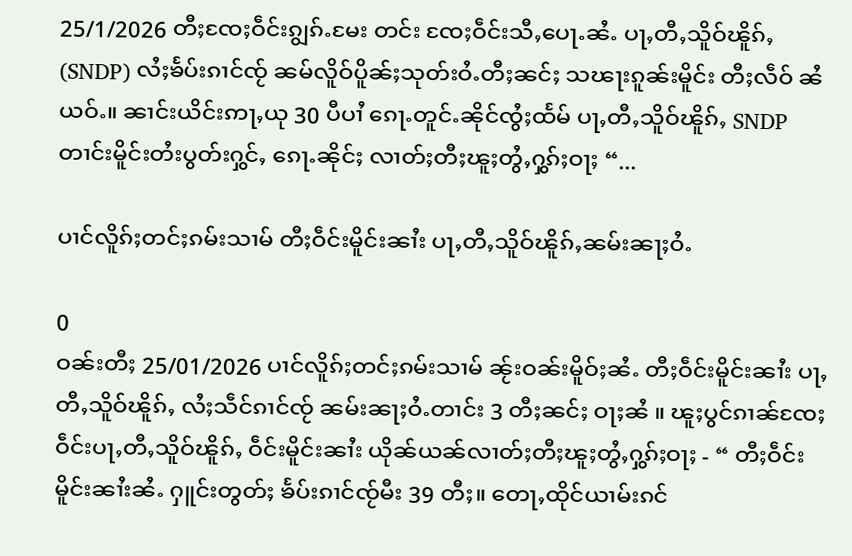25/1/2026 တီႈၸႄႈဝဵင်းၵျွၵ်ႉမႄး တင်း ၸႄႈဝဵင်းသီႇပေႃႉၼႆႉ ပႃႇတီႇသိူဝ်ၽိူၵ်ႇ (SNDP) လႆႈၶႅပ်းၵၢင်ၸႂ် ၼမ်လိူဝ်ပိူၼ်ႈသုတ်းဝႆႉတီႈၼင်ႈ သၽႃးၵူၼ်းမိူင်း တီႈလဵဝ် ၼႆယဝ်ႉ။ ၼၢင်းယိင်းဢႃႇယု 30 ပီပၢႆ ၵေႃႉတူင်ႉၼိုင်ၸွႆႈထႅမ် ပႃႇတီႇသိူဝ်ၽိူၵ်ႇ SNDP တၢင်းမိူင်းတႆးပွတ်းႁွင်ႇ ၵေႃႉၼိုင်ႈ လၢတ်ႈတီႈၽူႈတွႆႇႁွၵ်ႈဝႃႈ “...

ပၢင်လိူၵ်ႈတင်ႈၵမ်းသၢမ် တီႈဝဵင်းမိူင်းၼၢႆး ပႃႇတီႇသိူဝ်ၽိူၵ်ႇၼမ်းၼႃႈဝႆႉ

0
ဝၼ်းတီႈ 25/01/2026 ပၢင်လိူၵ်ႈတင်ႈၵမ်းသၢမ် ၼႂ်းဝၼ်းမိူဝ်ႈၼႆႉ တီႈဝဵင်းမိူင်းၼၢႆး ပႃႇတီႇသိူဝ်ၽိူၵ်ႇ လႆႈသဵင်ၵၢင်ၸႂ် ၼမ်းၼႃႈဝႆႉတၢင်း 3 တီႈၼင်ႈ ဝႃႈၼႆ ။ ၽူႈပွင်ၵၢၼ်ၸႄႈဝဵင်းပႃႇတီႇသိူဝ်ၽိူၵ်ႇ ဝဵင်းမိူင်းၼၢႆး ယိုၼ်ယၼ်လၢတ်ႈတီႈၽူႈတွႆႇႁွၵ်ႈဝႃႈ - “ တီႈဝဵင်းမိူင်းၼၢႆးၼႆႉ ႁူင်းတွတ်ႈ ၶႅပ်းၵၢင်ၸႂ်မီး 39 တီႈ။ တေႃႇထိုင်ယၢမ်းၵင်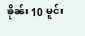ၶိုၼ်း 10 မူင်း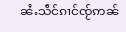ၼႆႉသဵင်ၵၢင်ၸႂ်ဢၼ်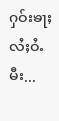ႁဝ်းၶႃႈလႆႈဝႆႉမီး...